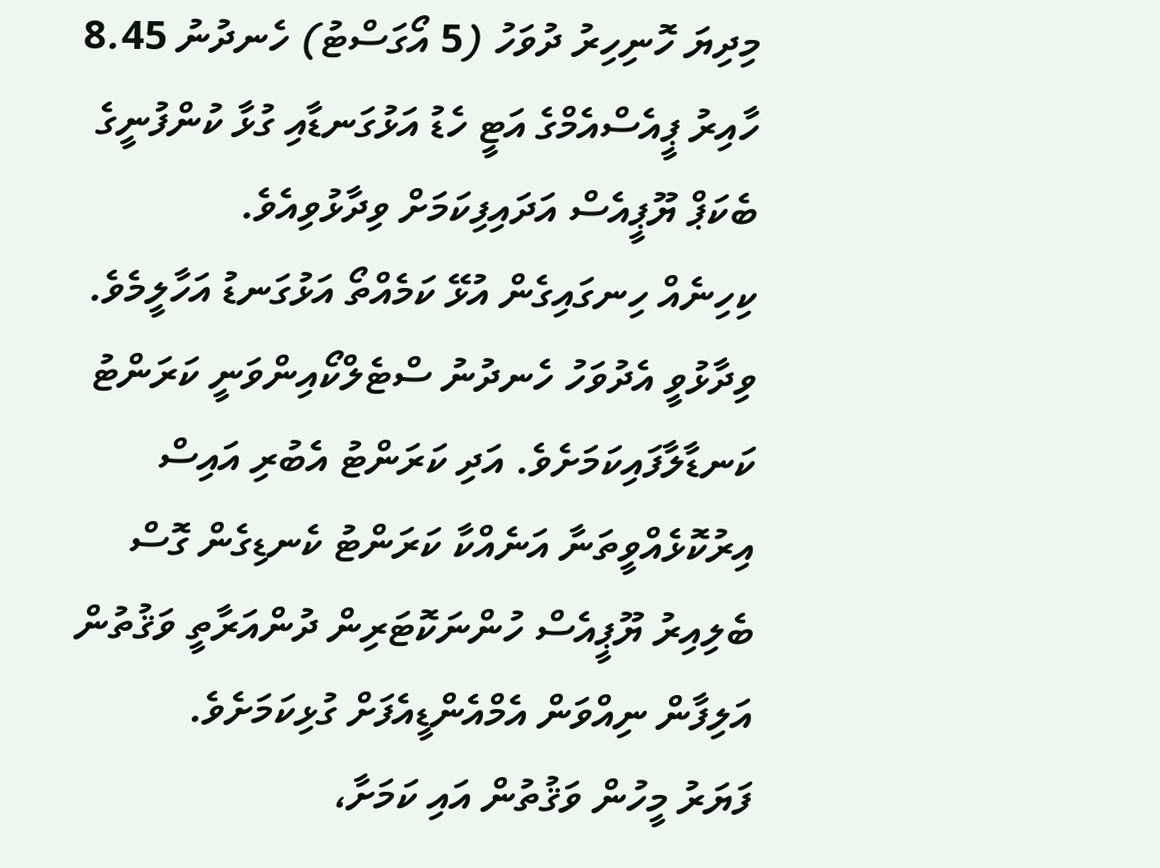މިދިޔަ ހޮނިހިރު ދުވަހު (5 އޯގަސްޓު) ހެނދުނު 8.45 ހާއިރު ޕީއެސްއެމްގެ އަޓީ ހެޑު އަޅުގަނޑާއި ގުޅާ ކުންފުނީގެ ބެކަޕް ޔޫޕީއެސް އަދައިފިކަމަށް ވިދާޅުވިއެވެ.
ކިހިނެއް ހިނގައިގެން އުޅޭ ކަމެއްތޯ އަޅުގަނޑު އަހާލީމެވެ. ވިދާޅުވީ އެދުވަހު ހެނދުނު ސްޓެލްކޯއިންވަނީ ކަރަންޓު ކަނޑާލާފައިކަމަށެވެ. އަދި ކަރަންޓު އެބުރި އައިސް އިރުކޮޅެއްވީތަނާ އަނެއްކާ ކަރަންޓު ކެނޑިގެން ގޮސް ބެލިއިރު ޔޫޕީއެސް ހުންނަކޮޓަރިން ދުންއަރާތީ ވަޤުތުން އަލިފާން ނިއްވަން އެމްއެންޑީއެފަށް ގުޅިކަމަށެވެ.
ފަޔަރު މީހުން ވަޤުތުން އައި ކަމަށާ،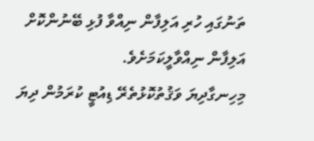ތަނުގައި ހުރި އަލިފާން ނިއްވާ ފުޅި ބޭނުންކޮށް އަލިފާން ނިއްވާލީކަމަށެވެ.
މިހިނގާދިޔަ ވަޤުތުކޮޅުތެރޭ ޑިއުޓީ ކުރަމުން ދިޔަ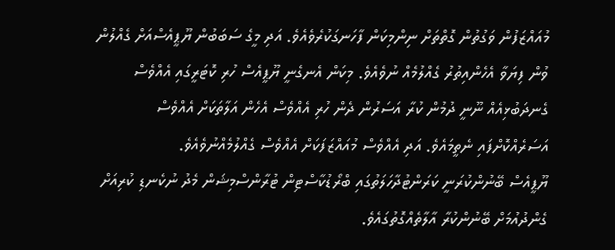މުއައްޒަފުން ވަގުތުން ގޮތްތަށް ނިންމިކަން ފާހަނގަކުރެވެއެވެ. އަދި މީގެ ސަބަބުން ޔޫޕީއެސްއަށް ގެއްލުން ވުން ފިޔަވާ އެހެންއިތުރު ގެއްލުމެއް ނުވެއެވެ. މިކަން އެނގެނީ ޔޫޕީއެސް ހުރި ކޮޓަރީގައި އެއްވެސް ގެނދަބުޅިއެއް ނޫނީ ދުމުން ކުރާ އަސަރުން ދެން ހުރި އެއްވެސް އެހެން އަލާތަކަށް އެއްވެސް އަސަރެއްކޮށްފައި ނެތީމައެވެ. އަދި އެއްވެސް މުއައްޒަފަކަށް އެއްވެސް ގެއްލުމެއްނުވެއެވެ.
ޔޫޕީއެސް ބޭނުންކުރަނީ ކަރަންޓުދާހަލަތުގައި ބްރޯޑުކާސްޓިން ޓުރާންސްމިޝަން މެދު ނުކެނޑި ކުރިއަށް ގެންދުއުމަށް ބޭނުންކުރާ އާލާތެއްގޮތުގައެވެ.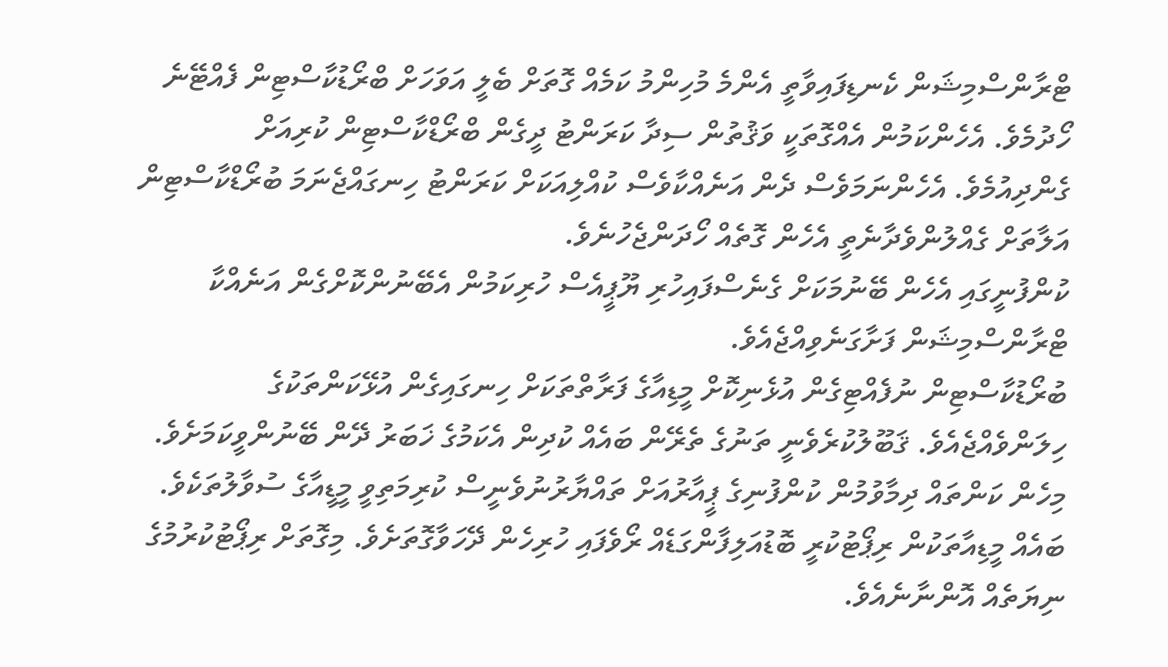ޓްރާންސްމިޝަން ކެނޑިފައިވާތީ އެންމެ މުހިންމު ކަމެއް ގޮތަށް ބެލީ އަވަހަށް ބްރޯޑުކާސްޓިން ފެއްޓޭނެ ހޯދުމެވެ. އެހެންކަމުން އެއްގޮތަކީ ވަޤުތުން ސިދާ ކަރަންޓު ދީގެން ބްރޯޑްކާސްޓިން ކުރިއަށް ގެންދިއުމެވެ. އެހެންނަމަވެސް ދެން އަނެއްކާވެސް ކުއްލިއަކަށް ކަރަންޓު ހިނގައްޖެނަމަ ބުރޯޑްކާސްޓިން އަލާތަށް ގެއްލުންވެދާނެތީ އެހެން ގޮތެއް ހޯދަންޖެހުނެވެ.
ކުންފުނީގައި އެހެން ބޭނުމަކަށް ގެނެސްފައިހުރި ޔޫޕީއެސް ހުރިކަމުން އެބޭނުންކޮށްގެން އަނެއްކާ ޓްރާންސްމިޝަން ފަށާގަނެވިއްޖެއެވެ.
ބުރޯޑުކާސްޓިން ނުފެއްޓިގެން އުޅެނިކޮށް މީޑިއާގެ ފަރާތްތަކަށް ހިނގައިގެން އުޅޭކަންތަކުގެ ހިލަންވެއްޖެއެވެ. ޤަބޫލުކުރެވެނީ ތަނުގެ ތެރޭން ބައެއް ކުދިން އެކަމުގެ ޚަބަރު ދޭން ބޭނުންވީކަމަށެވެ. މިހެން ކަންތައް ދިމާވުމުން ކުންފުނިގެ ޕީއާރުއަށް ތައްޔާރުނުވެނީސް ކުރިމަތިވީ މީޑީއާގެ ސުވާލުތަކެވެ.
ބައެއް މީޑިއާތަކުން ރިޕޯޓުކުރީ ބޮޑުއަލިފާންގަޑެއް ރޯވެފައި ހުރިހެން ދޭހަވާގޮތަށެވެ. މިގޮތަށް ރިޕޯޓުކުރުމުގެ ނިޔަތެއް އޮންނާނެއެވެ.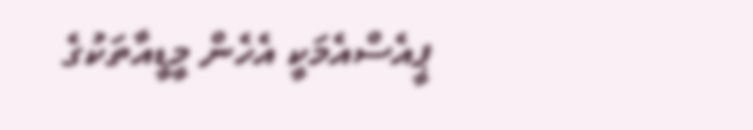ޕީއެސްއެމަކީ އެހެން މީޑީއާތަކުގެ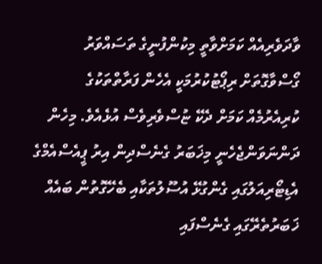ވާދަވެރިއެއް ކަމަށްވާތީ މިކުންފުނީގެ ތަސައްވަރު ގޯސްވާގޮތަށް ރިޕޯޓުކުރުމަކީ އެހެން ފަރާތްތަކުގެ ކުރިއެރުމެއް ކަމަށް ދެކޭ ޏުސްވެރިވެސް އުޅެއެވެ. މިހެން ދަންނަވަންޖެހެނީ މިޚަބަރު ގެނެސްދިން އިރު ޕީއެސްއެމްގެ އެޑިޓޯރިއަލުގައި ގެންގުޅޭ އުސޫލުތަކާއި ބެހޭގޮތުން ބައެއް ޚަބަރުތެރޭގައި ގެނެސްފައި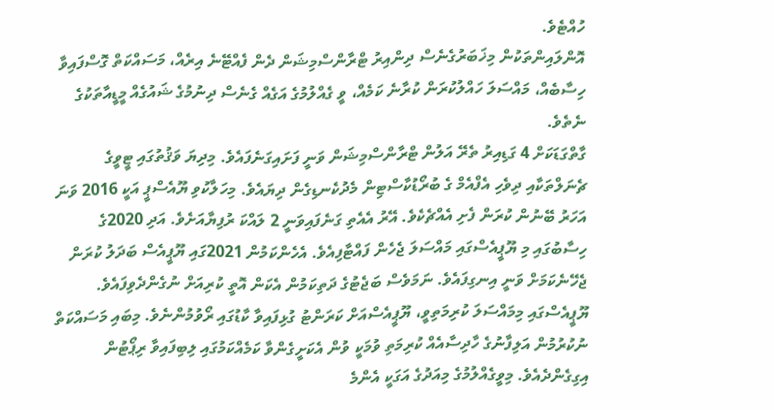ހުއްޓެވެ.
އޮންލައިންތަކުން މިޚަބަރުގެނެސް ދިންއިރު ޓްރާންސްމިޝަން ދެން ފެއްޓޭނެ އިރެއް، މަސައްކަތް ގޮސްފައިވާ ހިސާބެއް، މައްސަލަ ހައްލުކުރަން ކުރާނެ ކަމެއް، ވީ ގެއްލުމުގެ އަގެއް ގެނެސް ދިނުމުގެ ޝައުގެއް މީޑީއާތަކުގެ ނެތެވެ.
ގާތްގަޑަކަށް 4 ގަޑިއިރު ތެރޭ އަލުން ޓްރާންސްމިޝަން ވަނީ ފަށައިގަނެފައެވެ. މިދިޔަ ވަޤުތުގައި ޓީވީގެ ޗެނަލްތަކާއި ދިވެހި އެފްއެމް ގެ ބުރޯޑުކާސްޓިން މެދުކެނޑިގެން ދިޔައެވެ. މިހަލާކުވި ޔޫއެސްޕީ އަކީ 2016 ވަނަ އަހަރު ބޭނުން ކުރަން ފެށި އެއްޗެކެވެ. އޭރު އެއެތި ގަނެފައިވަނީ 2 ލައްކަ ރުފިޔާއަށެވެ. އަދި 2020ގެ ހިސާބުގައި މި ޔޫޕީއެސްގައި މައްސަލަ ޖެހެން ފައްޓާފިއެވެ. އެހެންކަމުން 2021ގައި ޔޫޕީއެސް ބަދަލު ކުރަން ޖެހޭނެކަމަށް ވަނީ އިނގިފައެވެ. ނަމަވެސް ބަޖެޓުގެ ދަތިކަމުން އެކަން އޮތީ ކުރިއަށް ނުގެންދެވިފައެވެ.
ޔޫޕީއެސްގައި މިމައްސަލަ ކުރިމަތިވީ، ޔޫޕީއެސްއަށް ކަރަންޓު ގުޅިފައިވާ ކާޑުގައި ރޯވުމުންނެވެ. މިބައި މަސައްކަތް ނުކުރުމުން އަލިފާނުގެ ހާދިސާއެއް ކުރިމަތި ވުމަކީ ވުން އެކަށީގެންވާ ކަމެއްކަމުގައި ލިބިފައިވާ ރިޕޯޓުން އިގިގެންދެއެވެ. މިވީގެއްލުމުގެ މިއަދުގެ އަގަކީ އެންމެ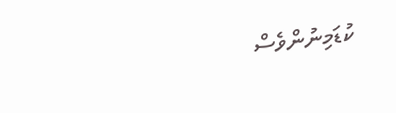ކުޑަމިނުންވެސް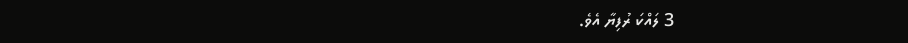3 ލައްކަ ރުފިޔާ އެވެ.